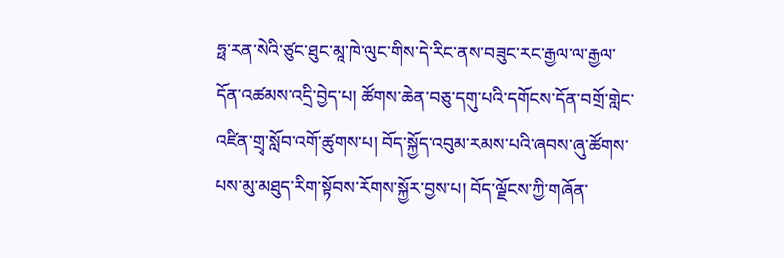ཧྥ་རན་སེའི་ཙུང་ཐུང་མཱ་ཁེ་ལུང་གིས་དེ་རིང་ནས་བཟུང་རང་རྒྱལ་ལ་རྒྱལ་དོན་འཚམས་འདྲི་བྱེད་པ། ཚོགས་ཆེན་བཅུ་དགུ་པའི་དགོངས་དོན་བགྲོ་གླེང་འཛིན་གྲྭ་སློབ་འགོ་ཚུགས་པ། བོད་སྐྱོད་འབུམ་རམས་པའི་ཞབས་ཞུ་ཚོགས་པས་མུ་མཐུད་རིག་སྟོབས་རོགས་སྐྱོར་བྱས་པ། བོད་ལྗོངས་ཀྱི་གཞོན་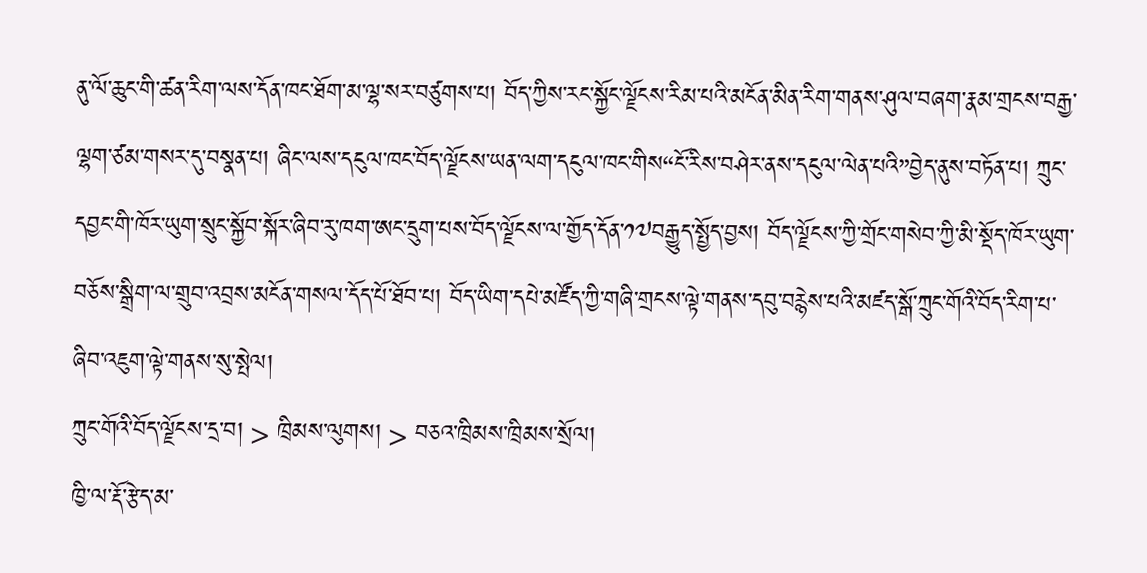ནུ་ལོ་ཆུང་གི་ཚན་རིག་ལས་དོན་ཁང་ཐོག་མ་ལྷ་སར་བཙུགས་པ། བོད་ཀྱིས་རང་སྐྱོང་ལྗོངས་རིམ་པའི་མངོན་མིན་རིག་གནས་ཤུལ་བཞག་རྣམ་གྲངས་བརྒྱ་ལྷག་ཙམ་གསར་དུ་བསྣན་པ། ཞིང་ལས་དངུལ་ཁང་བོད་ལྗོངས་ཡན་ལག་དངུལ་ཁང་གིས“ངོ་རིས་བཤེར་ནས་དངུལ་ལེན་པའི”བྱེད་ནུས་བཏོན་པ། ཀྲུང་དབྱང་གི་ཁོར་ཡུག་སྲུང་སྐྱོབ་སྐོར་ཞིབ་རུ་ཁག་ཨང་དྲུག་པས་བོད་ལྗོངས་ལ་གྱོད་དོན་༡༧བརྒྱུད་སྤྱོད་བྱས། བོད་ལྗོངས་ཀྱི་གྲོང་གསེབ་ཀྱི་མི་སྡོད་ཁོར་ཡུག་བཅོས་སྒྲིག་ལ་གྲུབ་འབྲས་མངོན་གསལ་དོད་པོ་ཐོབ་པ། བོད་ཡིག་དཔེ་མཛོད་ཀྱི་གཞི་གྲངས་ལྟེ་གནས་དབུ་བརྙེས་པའི་མཛད་སྒོ་ཀྲུང་གོའི་བོད་རིག་པ་ཞིབ་འཇུག་ལྟེ་གནས་སུ་སྤེལ།
ཀྲུང་གོའི་བོད་ལྗོངས་དྲ་བ། > ཁྲིམས་ལུགས། > བཅའ་ཁྲིམས་ཁྲིམས་སྲོལ།
ཁྱི་ལ་རྡོ་རྩེད་མ་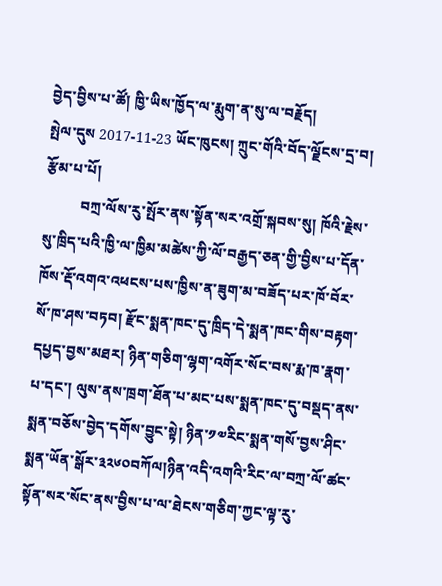བྱེད་བྱིས་པ་ཚོ། ཁྱི་ཡིས་ཁྱོད་ལ་རྨུག་ན་སུ་ལ་བརྗོད།
སྤེལ་དུས 2017-11-23 ཡོང་ཁུངས། ཀྲུང་གོའི་བོད་ལྗོངས་དྲ་བ། རྩོམ་པ་པོ།
          བཀྲ་ལོས་རུ་སྤོར་ནས་སྟོན་སར་འགྲོ་སྐབས་སུ། ཁོའི་རྗེས་སུ་ཁྲིད་པའི་ཁྱི་ལ་ཁྱིམ་མཚེས་ཀྱི་ལོ་བརྒྱད་ཅན་གྱི་བྱིས་པ་དོན་ཁོས་རྡོ་འགའ་འཕངས་པས་ཁྱིས་ན་ཟུག་མ་བཟོད་པར་ཁོ་བོར་སོ་ཁ་ཤས་བཏབ། རྫོང་སྨན་ཁང་དུ་ཁྲིད་དེ་སྨན་ཁང་གིས་བརྟག་དཔྱད་བྱས་མཐར། ཉིན་གཅིག་ལྷག་འགོར་སོང་བས་རྨ་ཁ་རྣག་པ་དང་། ལུས་ནས་ཁྲག་ཐོན་པ་མང་པས་སྨན་ཁང་དུ་བསྡད་ནས་སྨན་བཅོས་བྱེད་དགོས་བྱུང་སྟེ། ཉིན་༡༧རིང་སྨན་གསོ་བྱས་ཤིང་སྨན་ཡོན་སྒོར་༣༢༦༠བཀོལ།ཉིན་འདི་འགའི་རིང་ལ་བཀྲ་ལོ་ཚང་སྟོན་སར་སོང་ནས་བྱིས་པ་ལ་ཐེངས་གཅིག་ཀྱང་ལྟ་རུ་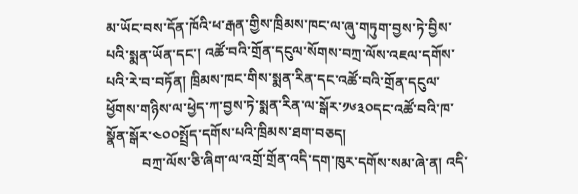མ་ཡོང་བས་དོན་ཁོའི་ཕ་རྒན་གྱིས་ཁྲིམས་ཁང་ལ་ཞུ་གཏུག་བྱས་ཏེ་བྱིས་པའི་སྨན་ཡོན་དང་། འཚོ་བའི་གྲོན་དངུལ་སོགས་བཀྲ་ལོས་འཇལ་དགོས་པའི་རེ་བ་བཏོན། ཁྲིམས་ཁང་གིས་སྨན་རིན་དང་འཚོ་བའི་གྲོན་དངུལ་ཕྱོགས་གཉིས་ལ་ཕྱེད་ཀ་བྱས་ཏེ་སྨན་རིན་ལ་སྒོར་༡༦༣༠དང་འཚོ་བའི་ཁ་སྣོན་སྒོར་༤༠༠སྤྲོད་དགོས་པའི་ཁྲིམས་ཐག་བཅད།
          བཀྲ་ལོས་ཅི་ཞིག་ལ་འགྲོ་གྲོན་འདི་དག་ཁུར་དགོས་སམ་ཞེ་ན། འདི་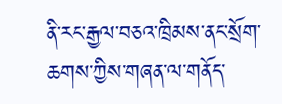ནི་རང་རྒྱལ་བཅའ་ཁྲིམས་ནང་སྲོག་ཆགས་ཀྱིས་གཞན་ལ་གནོད་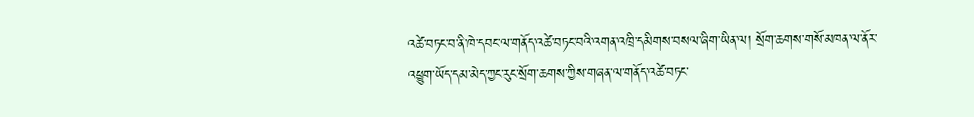འཚེ་བཏང་བ་ནི་ཁེ་དབང་ལ་གནོད་འཚེ་བཏང་བའི་འགན་འཁྲི་དམིགས་བསལ་ཞིག་ཡིན་ལ། སྲོག་ཆགས་གསོ་མཁན་ལ་ནོར་འཕྱུག་ཡོད་དམ་མེད་ཀྱང་རུང་སྲོག་ཆགས་ཀྱིས་གཞན་ལ་གནོད་འཚེ་བཏང་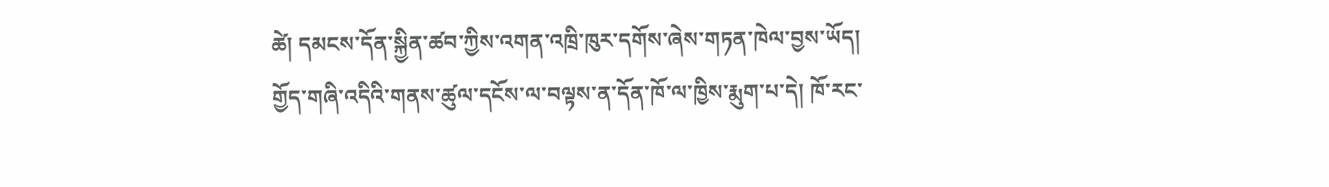ཚེ། དམངས་དོན་སྐྱིན་ཚབ་ཀྱིས་འགན་འཁྲི་ཁུར་དགོས་ཞེས་གཏན་ཁེལ་བྱས་ཡོད། གྱོད་གཞི་འདིའི་གནས་ཚུལ་དངོས་ལ་བལྟས་ན་དོན་ཁོ་ལ་ཁྱིས་རྨུག་པ་དེ། ཁོ་རང་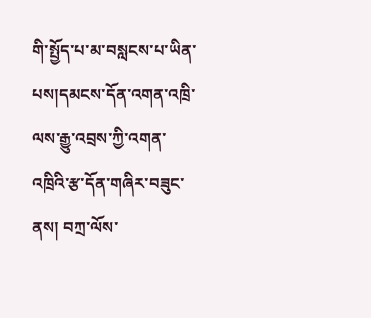གི་སྤྱོད་པ་མ་བསླངས་པ་ཡིན་པས།དམངས་དོན་འགན་འཁྲི་ལས་རྒྱུ་འབྲས་ཀྱི་འགན་འཁྲིའི་རྩ་དོན་གཞིར་བཟུང་ནས། བཀྲ་ལོས་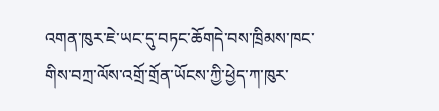འགན་ཁུར་ཇེ་ཡང་དུ་བཏང་ཆོགདེ་བས་ཁྲིམས་ཁང་གིས་བཀྲ་ལོས་འགྲོ་གྲོན་ཡོངས་ཀྱི་ཕྱེད་ཀ་ཁུར་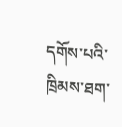དགོས་པའི་ཁྲིམས་ཐག་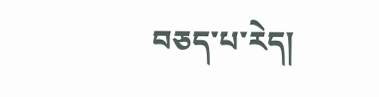བཅད་པ་རེད།